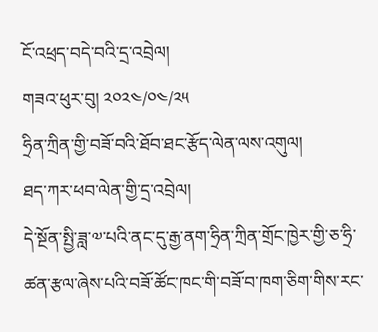ངོ་འཕྲད་བདེ་བའི་དྲ་འབྲེལ།
གཟའ་ཕུར་བུ། ༢༠༢༤/༠༤/༢༥
ཧྲིན་ཀྲིན་གྱི་བཟོ་བའི་ཐོབ་ཐང་རྩོད་ལེན་ལས་འགུལ།
ཐད་ཀར་ཕབ་ལེན་གྱི་དྲ་འབྲེལ།
དེ་སྔོན་སྤྱི་ཟླ་༧་པའི་ནང་དུ་རྒྱ་ནག་ཧྲིན་ཀྲིན་གྲོང་ཁྱེར་གྱི་ཅ་ཧྲི་ཚན་རྩལ་ཞེས་པའི་བཟོ་ཚོང་ཁང་གི་བཟོ་བ་ཁག་ཅིག་གིས་རང་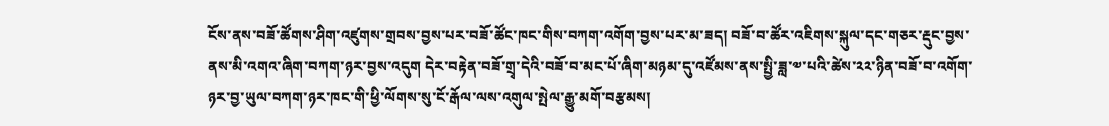ངོས་ནས་བཟོ་ཚོགས་ཤིག་འཛུགས་གྲབས་བྱས་པར་བཟོ་ཚོང་ཁང་གིས་བཀག་འགོག་བྱས་པར་མ་ཟད། བཟོ་བ་ཚོར་འཇིགས་སྐུལ་དང་གཅར་རྡུང་བྱས་ནས་མི་འགའ་ཞིག་བཀག་ཉར་བྱས་འདུག དེར་བརྟེན་བཟོ་གྲྭ་དེའི་བཟོ་བ་མང་པོ་ཞིག་མཉམ་དུ་འཛོམས་ནས་སྤྱི་ཟླ་༧་པའི་ཚེས་༢༢་ཉིན་བཟོ་བ་འགོག་ཉར་བྱ་ཡུལ་བཀག་ཉར་ཁང་གི་ཕྱི་ལོགས་སུ་ངོ་རྒོལ་ལས་འགུལ་སྤེལ་རྒྱུ་མགོ་བརྩམས།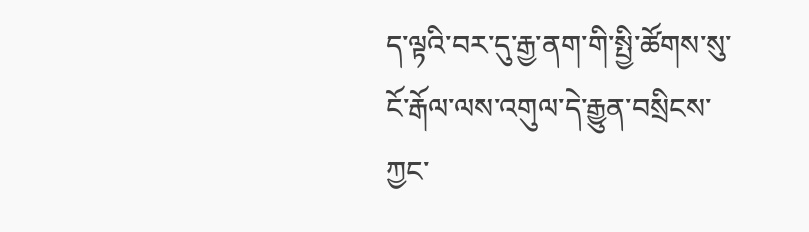ད་ལྟའི་བར་དུ་རྒྱ་ནག་གི་སྤྱི་ཚོགས་སུ་ངོ་རྒོལ་ལས་འགུལ་དེ་རྒྱུན་བསྲིངས་ཀྱང་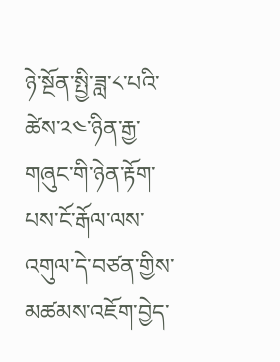ཉེ་སྔོན་སྤྱི་ཟླ་༨་པའི་ཚེས་༢༤་ཉིན་རྒྱ་གཞུང་གི་ཉེན་རྟོག་པས་ངོ་རྒོལ་ལས་འགུལ་དེ་བཙན་གྱིས་མཚམས་འཇོག་བྱེད་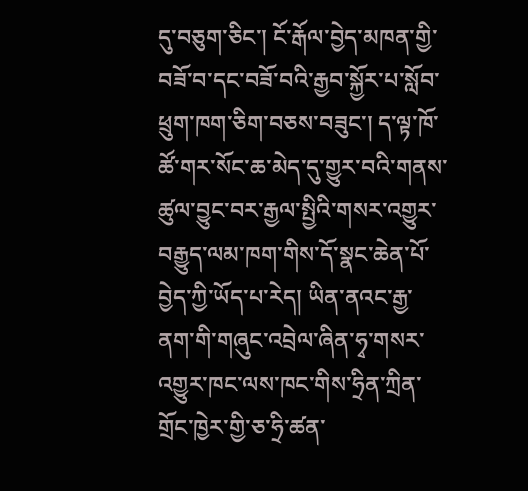དུ་བཅུག་ཅིང་། ངོ་རྒོལ་བྱེད་མཁན་གྱི་བཟོ་བ་དང་བཟོ་བའི་རྒྱབ་སྐྱོར་པ་སློབ་ཕྲུག་ཁག་ཅིག་བཅས་བཟུང་། ད་ལྟ་ཁོ་ཚོ་གར་སོང་ཆ་མེད་དུ་གྱུར་བའི་གནས་ཚུལ་བྱུང་བར་རྒྱལ་སྤྱིའི་གསར་འགྱུར་བརྒྱུད་ལམ་ཁག་གིས་དོ་སྣང་ཆེན་པོ་བྱེད་ཀྱི་ཡོད་པ་རེད། ཡིན་ནའང་རྒྱ་ནག་གི་གཞུང་འབྲེལ་ཞིན་ཧྭ་གསར་འགྱུར་ཁང་ལས་ཁང་གིས་ཧྲིན་ཀྲིན་གྲོང་ཁྱེར་གྱི་ཅ་ཧྲི་ཚན་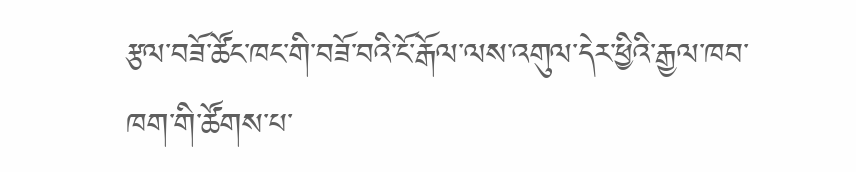རྩལ་བཟོ་ཚོང་ཁང་གི་བཟོ་བའི་ངོ་རྒོལ་ལས་འགུལ་དེར་ཕྱིའི་རྒྱལ་ཁབ་ཁག་གི་ཚོགས་པ་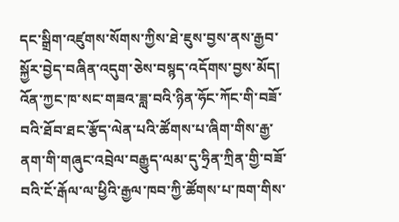དང་སྒྲིག་འཛུགས་སོགས་ཀྱིས་ཐེ་ཇུས་བྱས་ནས་རྒྱབ་སྐྱོར་བྱེད་བཞིན་འདུག་ཅེས་བསྙད་འདོགས་བྱས་མོད། འོན་ཀྱང་ཁ་སང་གཟའ་ཟླ་བའི་ཉིན་ཧོང་ཀོང་གི་བཟོ་བའི་ཐོབ་ཐང་རྩོད་ལེན་པའི་ཚོགས་པ་ཞིག་གིས་རྒྱ་ནག་གི་གཞུང་འབྲེལ་བརྒྱུད་ལམ་དུ་ཧྲིན་ཀྲིན་གྱི་བཟོ་བའི་ངོ་རྒོལ་ལ་ཕྱིའི་རྒྱལ་ཁབ་ཀྱི་ཚོགས་པ་ཁག་གིས་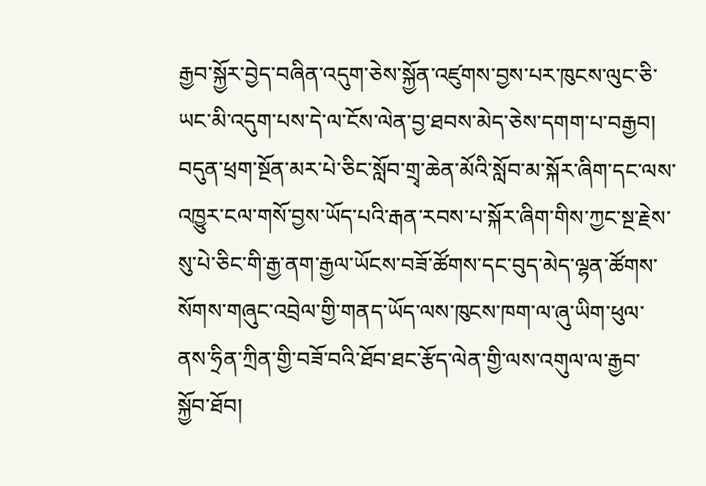རྒྱབ་སྐྱོར་བྱེད་བཞིན་འདུག་ཅེས་སྐྱོན་འཛུགས་བྱས་པར་ཁུངས་ལུང་ཅི་ཡང་མི་འདུག་པས་དེ་ལ་ངོས་ལེན་བྱ་ཐབས་མེད་ཅེས་དགག་པ་བརྒྱབ། བདུན་ཕྲག་སྔོན་མར་པེ་ཅིང་སློབ་གྲྭ་ཆེན་མོའི་སློབ་མ་སྐོར་ཞིག་དང་ལས་འཁྱུར་ངལ་གསོ་བྱས་ཡོད་པའི་རྒན་རབས་པ་སྐོར་ཞིག་གིས་ཀྱང་སྔ་རྗེས་སུ་པེ་ཅིང་གི་རྒྱ་ནག་རྒྱལ་ཡོངས་བཟོ་ཚོགས་དང་བུད་མེད་ལྷན་ཚོགས་སོགས་གཞུང་འབྲེལ་གྱི་གནད་ཡོད་ལས་ཁུངས་ཁག་ལ་ཞུ་ཡིག་ཕུལ་ནས་ཧྲིན་ཀྲིན་གྱི་བཟོ་བའི་ཐོབ་ཐང་རྩོད་ལེན་གྱི་ལས་འགུལ་ལ་རྒྱབ་སྐྱོབ་ཐོབ།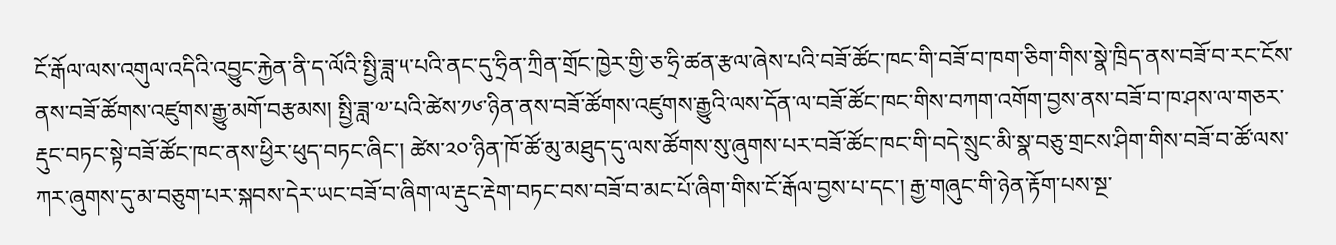ངོ་རྒོལ་ལས་འགུལ་འདིའི་འབྱུང་རྐྱེན་ནི་ད་ལོའི་སྤྱི་ཟླ་༥་པའི་ནང་དུ་ཧྲིན་ཀྲིན་གྲོང་ཁྱེར་གྱི་ཅ་ཧྲི་ཚན་རྩལ་ཞེས་པའི་བཟོ་ཚོང་ཁང་གི་བཟོ་བ་ཁག་ཅིག་གིས་སྣེ་ཁྲིད་ནས་བཟོ་བ་རང་ངོས་ནས་བཟོ་ཚོགས་འཛུགས་རྒྱུ་མགོ་བརྩམས། སྤྱི་ཟླ་༧་པའི་ཚེས་༡༦་ཉིན་ནས་བཟོ་ཚོགས་འཛུགས་རྒྱུའི་ལས་དོན་ལ་བཟོ་ཚོང་ཁང་གིས་བཀག་འགོག་བྱས་ནས་བཟོ་བ་ཁ་ཤས་ལ་གཅར་རྡུང་བཏང་སྟེ་བཟོ་ཚོང་ཁང་ནས་ཕྱིར་ཕུད་བཏང་ཞིང་། ཚེས་༢༠་ཉིན་ཁོ་ཚོ་མུ་མཐུད་དུ་ལས་ཚོགས་སུ་ཞུགས་པར་བཟོ་ཚོང་ཁང་གི་བདེ་སྲུང་མི་སྣ་བཅུ་གྲངས་ཤིག་གིས་བཟོ་བ་ཚོ་ལས་ཀར་ཞུགས་དུ་མ་བཅུག་པར་སྐབས་དེར་ཡང་བཟོ་བ་ཞིག་ལ་རྡུང་རྡེག་བཏང་བས་བཟོ་བ་མང་པོ་ཞིག་གིས་ངོ་རྒོལ་བྱས་པ་དང་། རྒྱ་གཞུང་གི་ཉེན་རྟོག་པས་སྔ་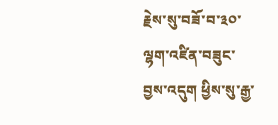རྗེས་སུ་བཟོ་བ་༣༠་ལྷག་འཛིན་བཟུང་བྱས་འདུག ཕྱིས་སུ་རྒྱ་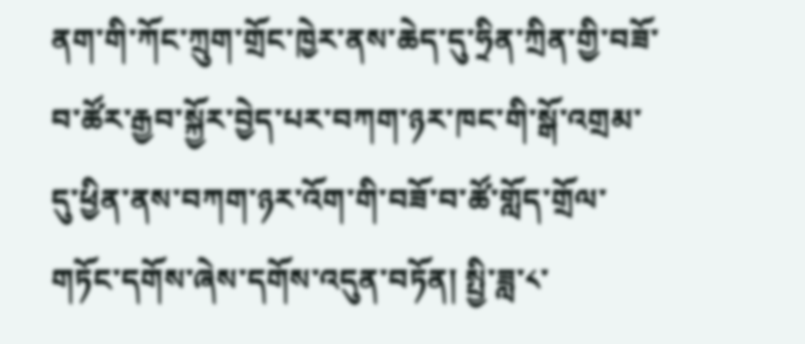ནག་གི་ཀོང་ཀྲུག་གྲོང་ཁྱེར་ནས་ཆེད་དུ་ཧྲིན་ཀྲིན་གྱི་བཟོ་བ་ཚོར་རྒྱབ་སྐྱོར་བྱེད་པར་བཀག་ཉར་ཁང་གི་སྒོ་འགྲམ་དུ་ཕྱིན་ནས་བཀག་ཉར་འོག་གི་བཟོ་བ་ཚོ་གློད་གྲོལ་གཏོང་དགོས་ཞེས་དགོས་འདུན་བཏོན། སྤྱི་ཟླ་༨་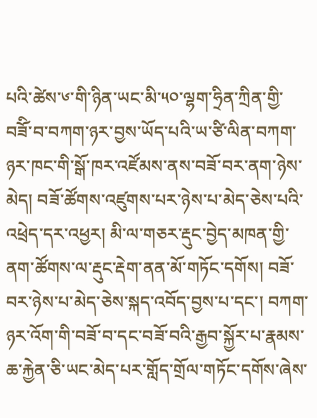པའི་ཚེས་༦་གི་ཉིན་ཡང་མི་༥༠་ལྷག་ཧྲིན་ཀྲིན་གྱི་བཟོི་བ་བཀག་ཉར་བྱས་ཡོད་པའི་ཡ་ཙི་ལིན་བཀག་ཉར་ཁང་གི་སྒོ་ཁར་འཛོམས་ནས་བཟོ་བར་ནག་ཉེས་མེད། བཟོ་ཚོགས་འཛུགས་པར་ཉེས་པ་མེད་ཅེས་པའི་འཕྲེད་དར་འཕྱར། མི་ལ་གཅར་རྡུང་བྱེད་མཁན་གྱི་ནག་ཚོགས་ལ་རྡུང་རྡེག་ནན་མོ་གཏོང་དགོས། བཟོ་བར་ཉེས་པ་མེད་ཅེས་སྐད་འབོད་བྱས་པ་དང་། བཀག་ཉར་འོག་གི་བཟོ་བ་དང་བཟོ་བའི་རྒྱབ་སྐྱོར་པ་རྣམས་ཆ་རྐྱེན་ཅི་ཡང་མེད་པར་གློད་གྲོལ་གཏོང་དགོས་ཞེས་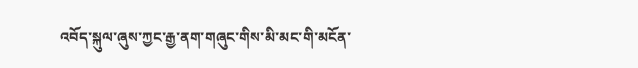འབོད་སྐུལ་ཞུས་ཀྱང་རྒྱ་ནག་གཞུང་གིས་མི་མང་གི་མངོན་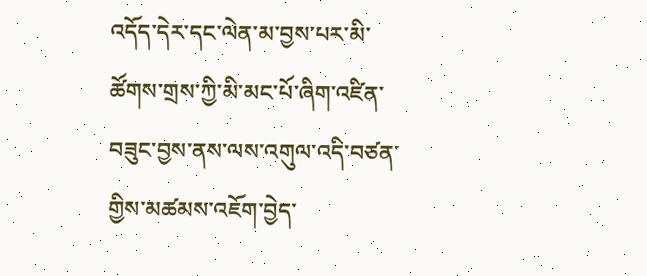འདོད་དེར་དང་ལེན་མ་བྱས་པར་མི་ཚོགས་གྲས་ཀྱི་མི་མང་པོ་ཞིག་འཛིན་བཟུང་བྱས་ནས་ལས་འགུལ་འདི་བཙན་གྱིས་མཚམས་འཇོག་བྱེད་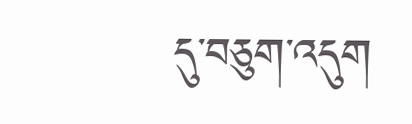དུ་བཅུག་འདུག